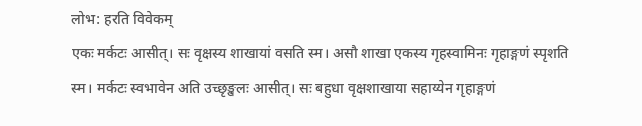लोभ: हरति विवेकम्
एकः मर्कटः आसीत्। सः वृक्षस्य शाखायां वसति स्म। असौ शाखा एकस्य गृहस्वामिनः गृहाङ्गणं स्पृशति स्म। मर्कटः स्वभावेन अति उच्छृङ्खलः आसीत्। सः बहुधा वृक्षशाखाया सहाय्येन गृहाङ्गणं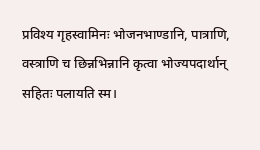प्रविश्य गृहस्वामिनः भोजनभाण्डानि, पात्राणि, वस्त्राणि च छिन्नभिन्नानि कृत्वा भोज्यपदार्थान् सहितः पलायति स्म।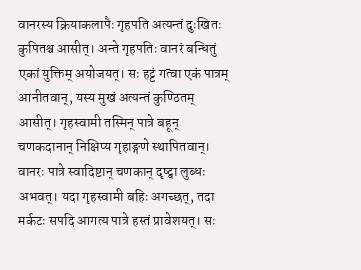वानरस्य क्रियाकलापैः गृहपति अत्यन्तं दुःखितः कुपितश्च आसीत्। अन्ते गृहपतिः वानरं बन्धितुं एकां युक्तिम् अयोजयत्। सः हट्टं गत्वा एकं पात्रम् आनीतवान्, यस्य मुखं अत्यन्तं कुण्ठितम् आसीत्। गृहस्वामी तस्मिन् पात्रे बहून् चणकदानान् निक्षिप्य गृहाङ्गणे स्थापितवान्।
वानरः पात्रे स्वादिष्टान् चणकान् दृष्ट्वा लुब्धः अभवत्। यदा गृहस्वामी बहिः अगच्छत्, तदा मर्कटः सपदि आगत्य पात्रे हस्तं प्रावेशयत्। सः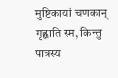मुष्टिकायां चणकान् गृह्णाति स्म, किन्तु पात्रस्य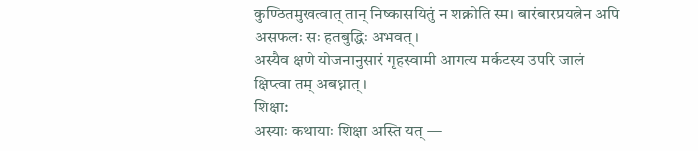कुण्ठितमुखत्वात् तान् निष्कासयितुं न शक्नोति स्म। बारंबारप्रयत्नेन अपि असफलः सः हतबुद्धिः अभवत्।
अस्यैव क्षणे योजनानुसारं गृहस्वामी आगत्य मर्कटस्य उपरि जालं क्षिप्त्वा तम् अबध्नात्।
शिक्षा:
अस्याः कथायाः शिक्षा अस्ति यत् —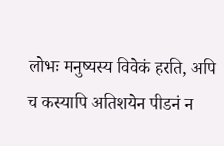लोभः मनुष्यस्य विवेकं हरति, अपि च कस्यापि अतिशयेन पीडनं न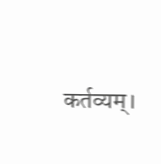कर्तव्यम्।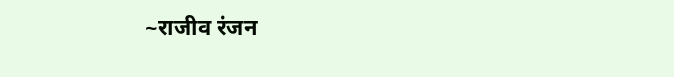~राजीव रंजन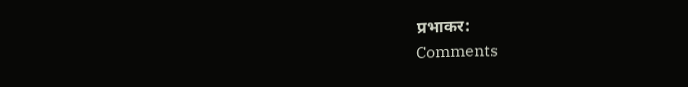प्रभाकर:
Comments